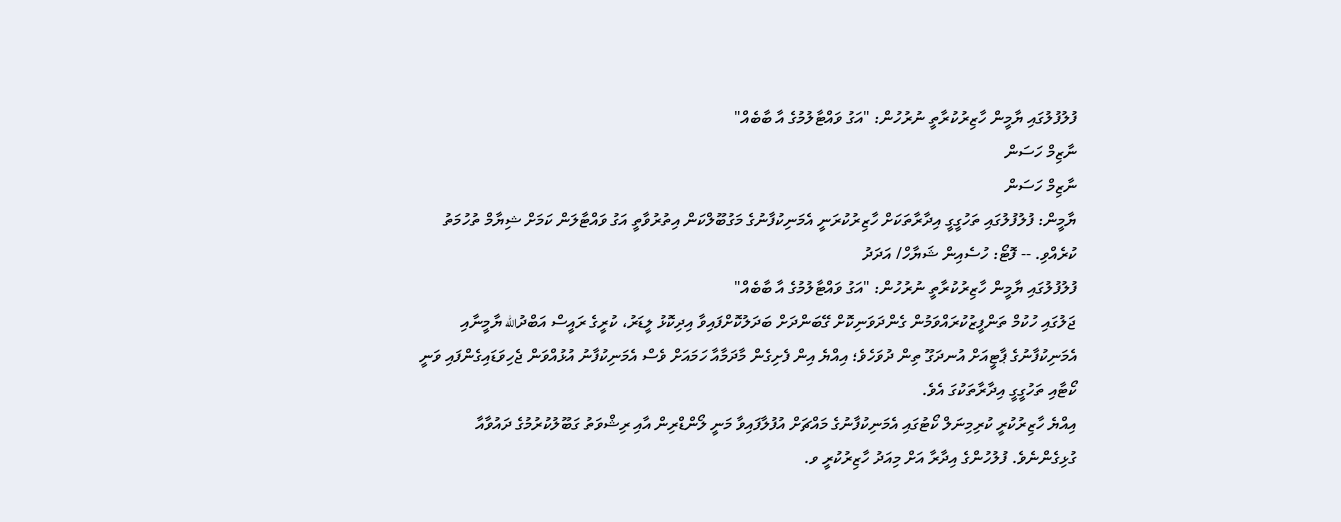ފުލުފުލުގައި ޔާމީން ހާޒިރުކުރާތީ ނުރުހުން: "އަގު ވައްޓާލުމުގެ އާ ބާބެއް"
ނާޒިމް ހަސަން
ނާޒިމް ހަސަން
ޔާމީން: ފުލުފުލުގައި ތަހުގީގީ އިދާރާތަކަށް ހާޒިރުކުރަނީ އެމަނިކުފާނުގެ މަގުބޫލްކަން އިތުރުވާތީ އަގު ވައްޓާލަން ކަމަށް ޝިޔާމް ތުހުމަތު ކުރެއްވި. -- ފޮޓޯ: ހުސެއިން ޝަޔާހް/ އަދަދު
ފުލުފުލުގައި ޔާމީން ހާޒިރުކުރާތީ ނުރުހުން: "އަގު ވައްޓާލުމުގެ އާ ބާބެއް"
ޖަލުގައި ހުކުމް ތަންފީޒުކުރައްވަމުން ގެންދަވަނިކޮށް ގޭބަންދަށް ބަދަލުކޮށްފައިވާ އިދިކޮޅު ލީޑަރު، ކުރީގެ ރައީސް އަބްދުالله ޔާމީނާއި އެމަނިކުފާނުގެ ޕާޓީއަށް އުނދަގޫ ތިން ދުވަހެވެ؛ އިއްޔެ އިން ފެށިގެން މާދަމާއާ ހަމައަށް ވެސް އެމަނިކުފާނު އުޅުއްވަން ޖެހިވަޑައިގެންފައި ވަނީ ކޯޓާއި ތަހުގީގީ އިދާރާތަކުގަ އެވެ.
އިއްޔެ ހާޒިރުކުރީ ކުރިމިނަލް ކޯޓުގައި އެމަނިކުފާނުގެ މައްޗަށް އުފުލާފައިވާ މަނީ ލޯންޑްރިން އާއި ރިޝްވަތު ގަބޫލުކުރުމުގެ ދައުވާއާ ގުޅިގެންނެވެ. ފުލުހުންގެ އިދާރާ އަށް މިއަދު ހާޒިރުކުރީ ވ.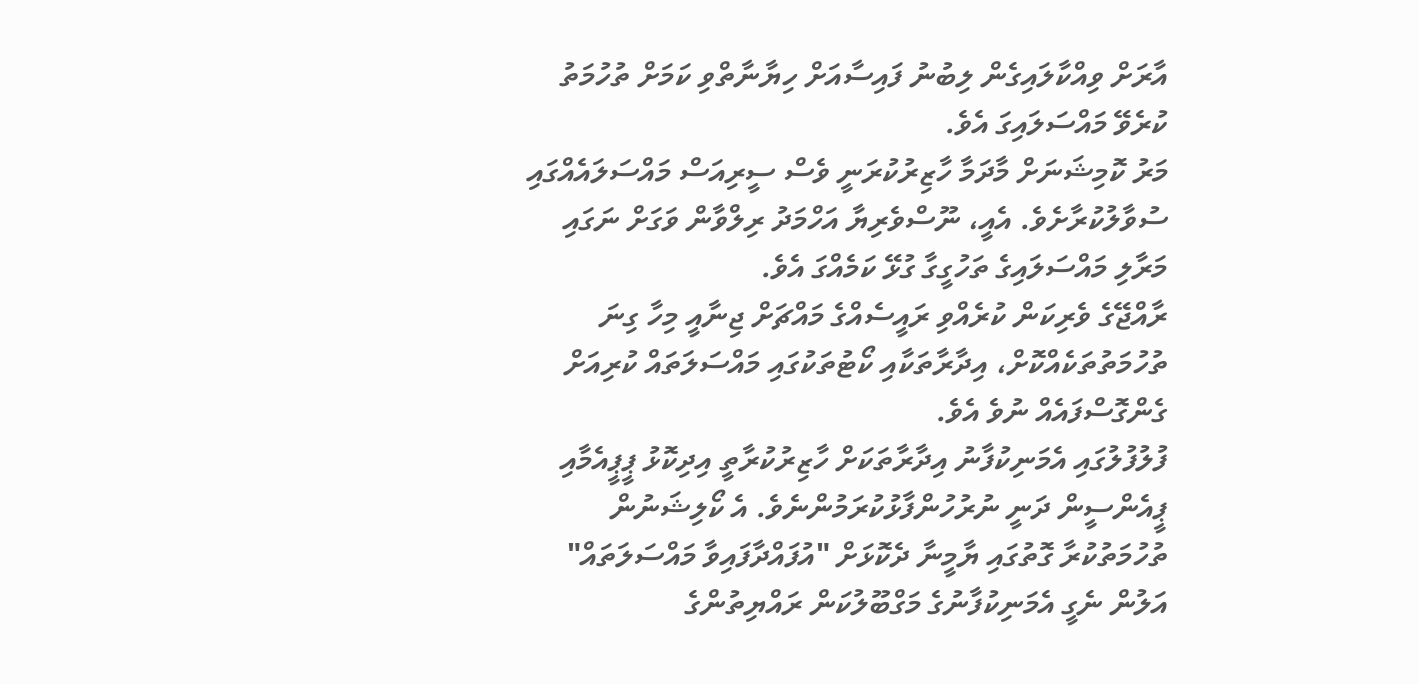އާރަށް ވިއްކާލައިގެން ލިބުނު ފައިސާއަށް ހިޔާނާތްވި ކަމަށް ތުހުމަތު ކުރެވޭ މައްސަލައިގަ އެވެ.
މަރު ކޮމިޝަނަށް މާދަމާ ހާޒިރުކުރަނީ ވެސް ސީރިއަސް މައްސަލައެއްގައި ސުވާލުކުރާށެވެ. އެއީ، ނޫސްވެރިޔާ އަހްމަދު ރިލްވާން ވަގަށް ނަގައި މަރާލި މައްސަލައިގެ ތަހުގީގާ ގުޅޭ ކަމެއްގަ އެވެ.
ރާއްޖޭގެ ވެރިކަން ކުރެއްވި ރައީސެއްގެ މައްޗަށް ޖިނާއީ މިހާ ގިނަ ތުހުމަތުތަކެއްކޮށް، އިދާރާތަކާއި ކޯޓުތަކުގައި މައްސަލަތައް ކުރިއަށް ގެންގޮސްފައެއް ނުވެ އެވެ.
ފުލުފުލުގައި އެމަނިކުފާނު އިދާރާތަކަށް ހާޒިރުކުރާތީ އިދިކޮޅު ޕީޕީއެމާއި ޕީއެންސީން ދަނީ ނުރުހުންފާޅުކުރަމުންނެވެ. އެ ކޯލިޝަނުން ތުހުމަތުކުރާ ގޮތުގައި ޔާމީނާ ދެކޮޅަށް "އުފައްދާފައިވާ މައްސަލަތައް" އަލުން ނެގީ އެމަނިކުފާނުގެ މަގްބޫލުކަން ރައްޔިތުންގެ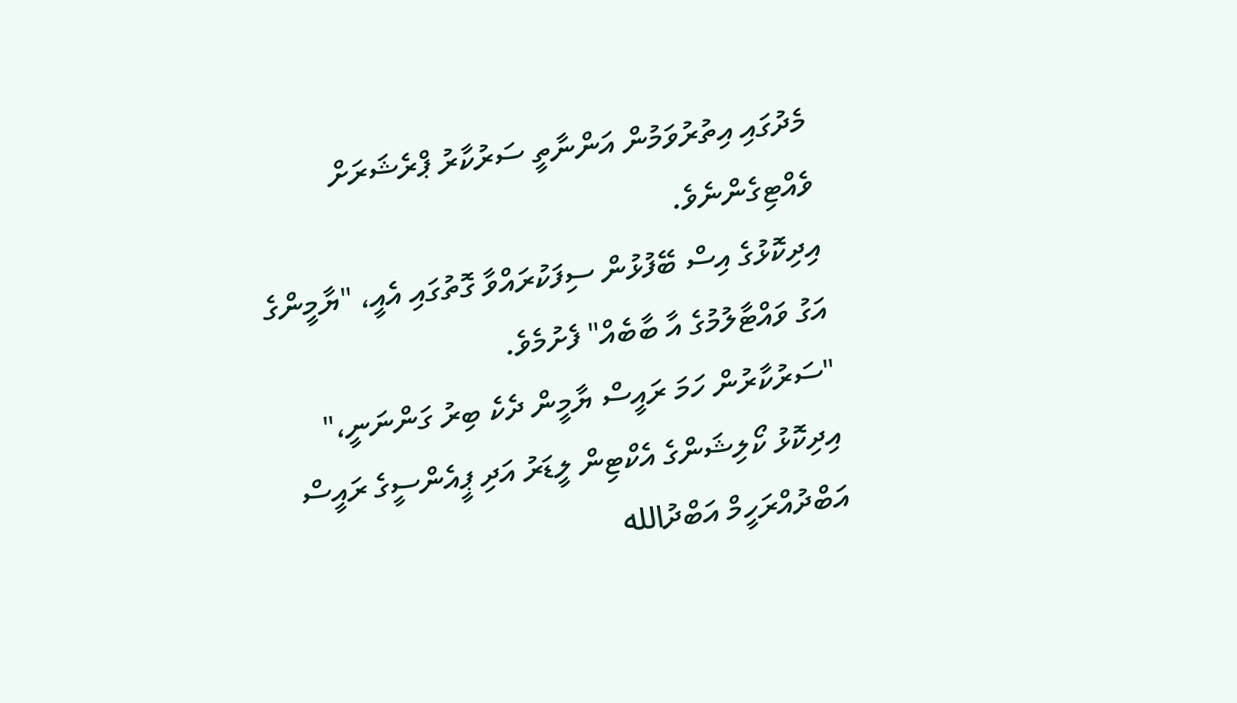މެދުގައި އިތުރުވަމުން އަންނާތީ ސަރުކާރު ޕްރެޝަރަށް ވެއްޓިގެންނެވެ.
އިދިކޮޅުގެ އިސް ބޭފުޅުން ސިފަކުރައްވާ ގޮތުގައި އެއީ، "ޔާމީންގެ އަގު ވައްޓާލުމުގެ އާ ބާބެއް" ފެށުމެވެ.
"ސަރުކާރުން ހަމަ ރައީސް ޔާމީން ދެކެ ބިރު ގަންނަނީ،"
އިދިކޮޅު ކޯލިޝަންގެ އެކްޓިން ލީޑަރު އަދި ޕީއެންސީގެ ރައީސް އަބްދުއްރަހީމް އަބްދުالله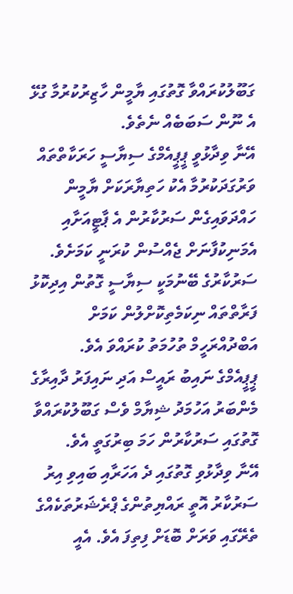ގަބޫލުކުރައްވާ ގޮތުގައި ޔާމީން ހާޒިރުކުރުމާ ގުޅޭ އެ ނޫން ސަބަބެއް ނެތެވެ.
އޭނާ ވިދާޅުވީ ޕީޕީއެމްގެ ސިޔާސީ ހަރަކާތްތައް ވަރުގަދަކުރުމާ އެކު ހަތިޔާރަކަށް ޔާމީން ހައްދަވައިގެން ސަރުކާރުން އެ ޕާޓީއަށާއި އެމަނިކުފާނަށް ޖެއްސުން ކުރަނީ ކަމަށެވެ. ސަރުކާރުގެ ބޭނުމަކީ ސިޔާސީ ގޮތުން އިދިކޮޅު ފަރާތްތައް ނިކަމެތިކޮށްލުން ކަމަށް އަބްދުއްރަހީމް ތުހުމަތު ކުރައްވަ އެވެ.
ޕީޕީއެމްގެ ނައިބު ރައީސް އަދި ނައިފަރު ދާއިރާގެ މެންބަރު އަހުމަދު ޝިޔާމް ވެސް ގަބޫލުކުރައްވާ ގޮތުގައި ސަރުކާރުން ހަމަ ބިރުގަތީ އެވެ.
އޭނާ ވިދާޅުވި ގޮތުގައި ދެ އަހަރާއި ބައިވި އިރު ސަރުކާރު އޮތީ ރައްޔިތުންގެ ޕްރެޝަރުތަކެއްގެ ތެރޭގައި ވަރަށް ބޮޑަށް ފިތިފަ އެވެ. އެއީ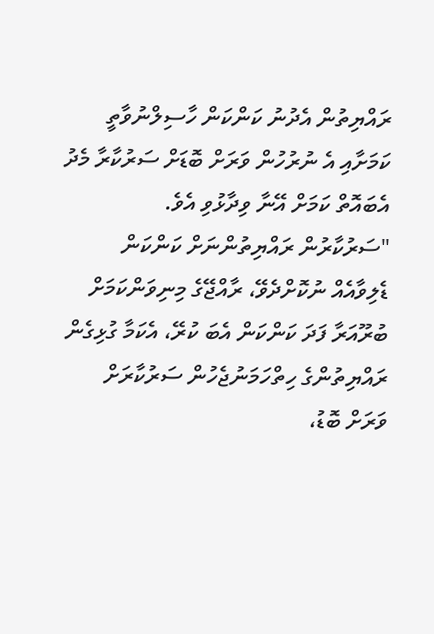ރައްޔިތުން އެދުނު ކަންކަން ހާސިލްނުވާތީ ކަމަށާއި އެ ނުރުހުން ވަރަށް ބޮޑަށް ސަރުކާރާ މެދު އެބައޮތް ކަމަށް އޭނާ ވިދާޅުވި އެވެ.
"ސަރުކާރުން ރައްޔިތުންނަށް ކަންކަން ޑެލިވާއެއް ނުކޮށްދެވޭ، ރާއްޖޭގެ މިނިވަންކަމަށް ބުރޫއަރާ ފަދަ ކަންކަން އެބަ ކުރޭ، އެކަމާ ގުޅިގެން ރައްޔިތުންގެ ހިތްހަމަނުޖެހުން ސަރުކާރަށް ވަރަށް ބޮޑު،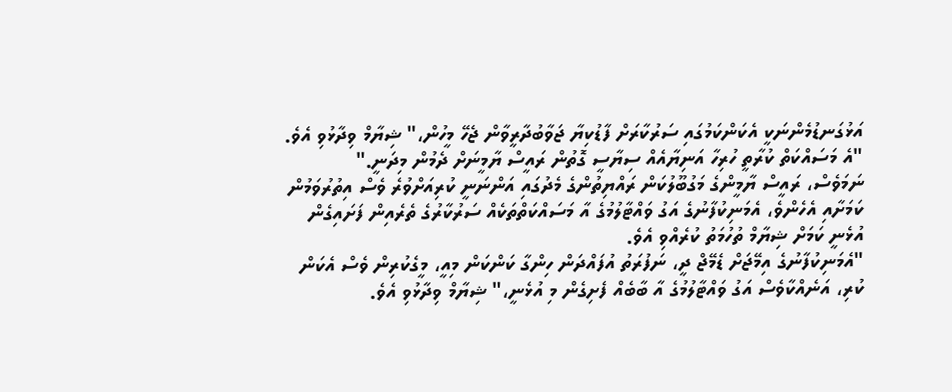އަޅުގަނޑުމެންނަކީ އެކަންކަމުގައި ސަރުކާރަށް ފާޑުކިޔާ ޖަވާބުދާރީވާން ޖެހޭ މީހުން،" ޝިޔާމް ވިދާޅުވި އެވެ.
"އެ މަސައްކަތް ކުރާތީ ހުރިހާ އަނިޔާއެއް ސިޔާސީ ގޮތުން ރައީސް ޔާމީނަށް ދެމުން މިދަނީ."
ނަމަވެސް، ރައީސް ޔާމީންގެ މަގުބޫލުކަން ރައްޔިތުންގެ މެދުގައި އަންނަނީ ކުރިއަށްވުރެ ވެސް އިތުރުވަމުން ކަމަށާއި އެހެންވެ، އެމަނިކުފާނުގެ އަގު ވައްޓާލުމުގެ އާ މަސައްކަތްތަކެއް ސަރުކާރުގެ ތެރެއިން ފަށައިގެން އުޅެނީ ކަމަށް ޝިޔާމް ތުހުމަތު ކުރެއްވި އެވެ.
"އެމަނިކުފާނުގެ އިމޭޖަށް ޑެމޭޖް ދީ، ނަފުރަތު އުފައްދަން ހިންގާ ކަންކަން މިއީ، މީގެކުރިން ވެސް އެކަން ކުރި، އަނެއްކާވެސް އަގު ވައްޓާލުމުގެ އާ ބާބެއް ފެށިގެން މި އުޅެނީ،" ޝިޔާމް ވިދާޅުވި އެވެ.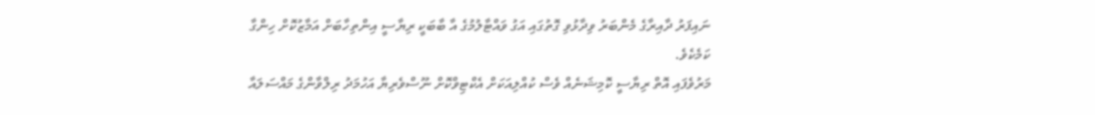ނައިފަރު ދާއިރާގެ މެންބަރު ވިދާޅުވި ގޮތުގައި އަގު ވައްޓާލުމުގެ އާ ބާބަކީ ރިޔާސީ އިންތިހާބަށް އަމާޒުކޮށް ހިންގާ ކަމެކެވެ.
މަރުވެފައި އޮތް ރިޔާސީ ކޮމިޝަނެއް ވެސް ކުއްލިއަކަށް އެކްޓިވްކޮށް ނޫސްވެރިޔާ އަހުމަދު ރިލްވާންގެ މައްސަލައާ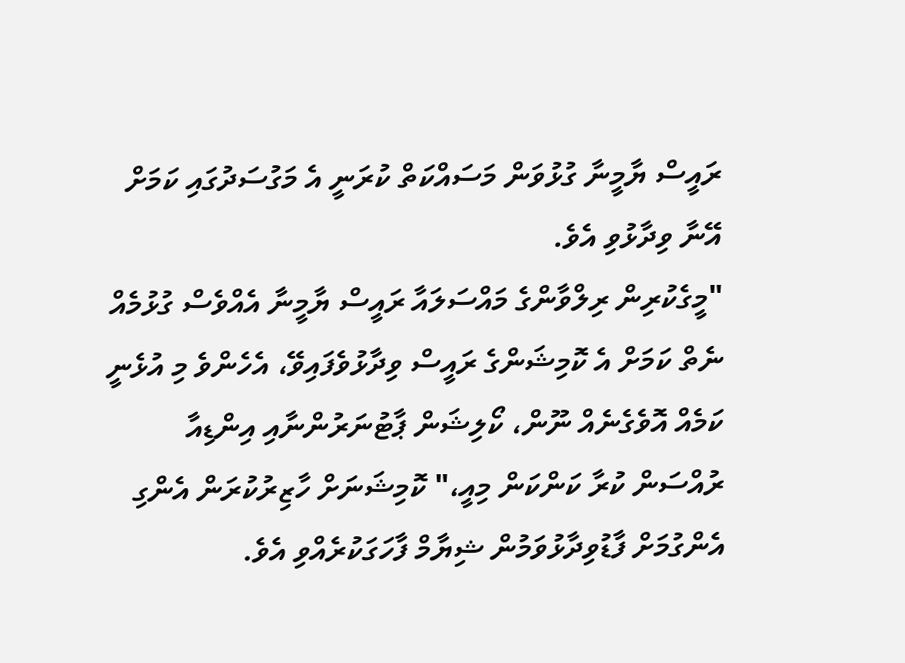ރައީސް ޔާމީނާ ގުޅުވަން މަސައްކަތް ކުރަނީ އެ މަގުސަދުގައި ކަމަށް އޭނާ ވިދާޅުވި އެވެ.
"މީގެކުރިން ރިލްވާންގެ މައްސަލައާ ރައީސް ޔާމީނާ އެއްވެސް ގުޅުމެއް ނެތް ކަމަށް އެ ކޮމިޝަންގެ ރައީސް ވިދާޅުވެފައިވޭ، އެހެންވެ މި އުޅެނީ ކަމެއް އޮވެގެނެއް ނޫން، ކޯލިޝަން ޕާޓުނަރުންނާއި އިންޑިއާ ރުއްސަން ކުރާ ކަންކަން މިއީ،" ކޮމިޝަނަށް ހާޒިރުކުރަން އެންގި އެންގުމަށް ފާޑުވިދާޅުވަމުން ޝިޔާމް ފާހަގަކުރެއްވި އެވެ.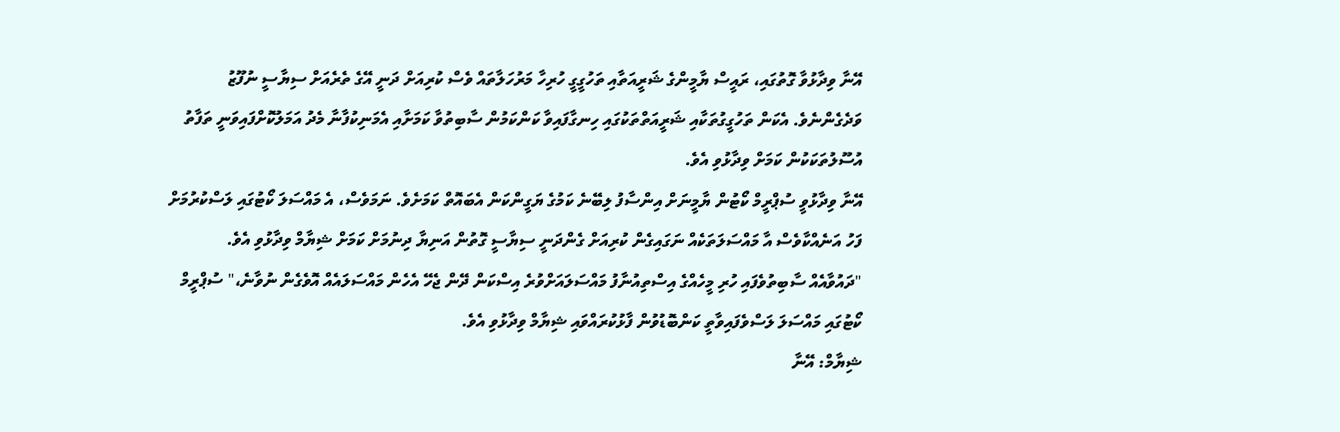އޭނާ ވިދާޅުވާ ގޮތުގައި، ރައީސް ޔާމީންގެ ޝަރީއަތާއި ތަހުގީގީ ހުރިހާ މަރުހަލާތައް ވެސް ކުރިއަށް ދަނީ އޭގެ ތެރެއަށް ސިޔާސީ ނުފޫޒު ވަދެގެންނެވެ. އެކަން ތަހުގީގުތަކާއި ޝަރީއަތްތަކުގައި ހިނގާފައިވާ ކަންކަމުން ސާބިތުވާ ކަމަށާއި އެމަނިކުފާނާ މެދު އަމަލުކޮށްފައިވަނީ ތަފާތު އުސޫލުތަކަކުން ކަމަށް ވިދާޅުވި އެވެ.
އޭނާ ވިދާޅުވީ ސުޕްރީމް ކޯޓުން ޔާމީނަށް އިންސާފު ލިބޭނެ ކަމުގެ ޔަގީންކަން އެބައޮތް ކަމަށެވެ. ނަމަވެސް، އެ މައްސަލަ ކޯޓުގައި ލަސްކުރުމަށް ފަހު އަނެއްކާވެސް އާ މައްސަލަތަކެއް ނަގައިގެން ކުރިއަށް ގެންދަނީ ސިޔާސީ ގޮތުން އަނިޔާ ދިނުމަށް ކަމަށް ޝިޔާމް ވިދާޅުވި އެވެ.
"ދައުވާއެއް ސާބިތުވެފައި ހުރި މީހެއްގެ އިސްތިއުނާފު މައްސަލައަށްވުރެ އިސްކަން ދޭން ޖެހޭ އެހެން މައްސަލައެއް އޮވެގެން ނުވާނެ،" ސުޕްރީމް ކޯޓުގައި މައްސަލަ ލަސްވެފައިވާތީ ކަންބޮޑުވުން ފާޅުކުރައްވައި ޝިޔާމް ވިދާޅުވި އެވެ.
ޝިޔާމް: އޭނާ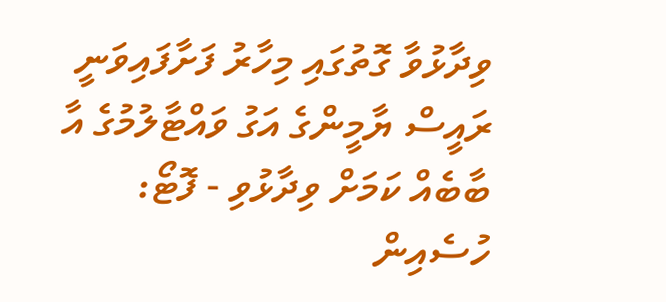ވިދާޅުވާ ގޮތުގައި މިހާރު ފަށާފައިވަނީ ރައީސް ޔާމީންގެ އަގު ވައްޓާލުމުގެ އާ ބާބެއް ކަމަށް ވިދާޅުވި - ފޮޓޯ: ހުސެއިން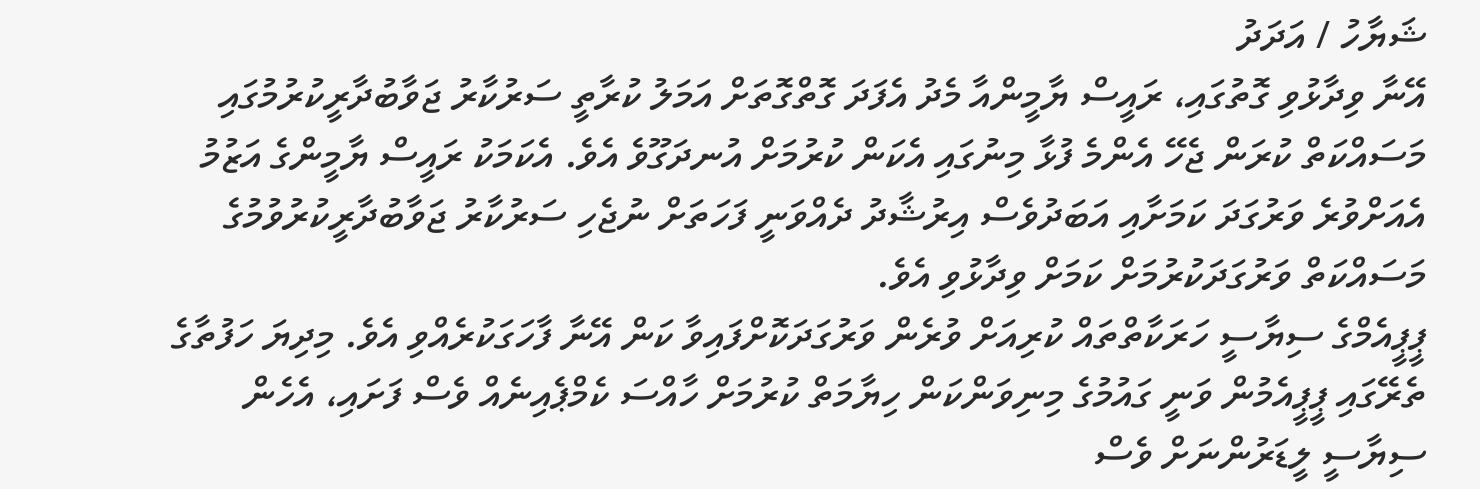ޝަޔާހު / އަދަދު
އޭނާ ވިދާޅުވި ގޮތުގައި، ރައީސް ޔާމީންއާ މެދު އެފަދަ ގޮތްގޮތަށް އަމަލު ކުރާތީ ސަރުކާރު ޖަވާބުދާރީކުރުމުގައި މަސައްކަތް ކުރަން ޖެހޭ އެންމެ ފުޅާ މިނުގައި އެކަން ކުރުމަށް އުނދަގޫވެ އެވެ. އެކަމަކު ރައީސް ޔާމީންގެ އަޒުމު އެއަށްވުރެ ވަރުގަދަ ކަމަށާއި އަބަދުވެސް އިރުޝާދު ދެއްވަނީ ފަހަތަށް ނުޖެހި ސަރުކާރު ޖަވާބުދާރީކުރުވުމުގެ މަސައްކަތް ވަރުގަދަކުރުމަށް ކަމަށް ވިދާޅުވި އެވެ.
ޕީޕީއެމްގެ ސިޔާސީ ހަރަކާތްތައް ކުރިއަށް ވުރެން ވަރުގަދަކޮށްފައިވާ ކަން އޭނާ ފާހަގަކުރެއްވި އެވެ. މިދިޔަ ހަފުތާގެ ތެރޭގައި ޕީޕީއެމުން ވަނީ ގައުމުގެ މިނިވަންކަން ހިޔާމަތް ކުރުމަށް ހާއްސަ ކެމްޕެއިނެއް ވެސް ފަށައި، އެހެން ސިޔާސީ ލީޑަރުންނަށް ވެސް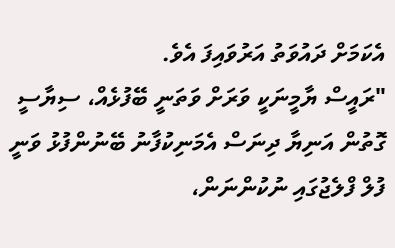އެކަމަށް ދައުވަތު އަރުވައިފަ އެވެ.
"ރައީސް ޔާމީނަކީ ވަރަށް ވަތަނީ ބޭފުޅެއް، ސިޔާސީ ގޮތުން އަނިޔާ ދިނަސް އެމަނިކުފާނު ބޭނުންފުޅު ވަނީ ފުލް ފްލެޖުގައި ނުކުންނަން،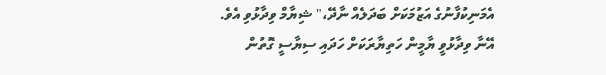އެމަނިކުފާނުގެ އަޒުމަކަށް ބަދަލެއް ނާދޭ،" ޝިޔާމް ވިދާޅުވި އެވެ.
އޭނާ ވިދާޅުވީ ޔާމީން ހަތިޔާރަކަށް ހަދައި ސިޔާސީ ގޮތުން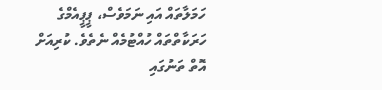ހަމަލާތައް އައި ނަމަވެސް، ޕީޕީއެމްގެ ހަރަކާތްތައް ހުއްޓުމެއް ނެތެވެ. ކުރިއަށް އޮތް ތަނުގައި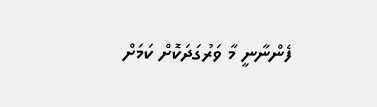ފެންނާނީ މާ ވަރުގަދަކޮށް ކަމަށް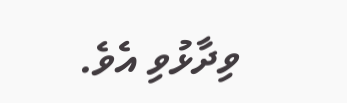ވިދާޅުވި އެވެ.